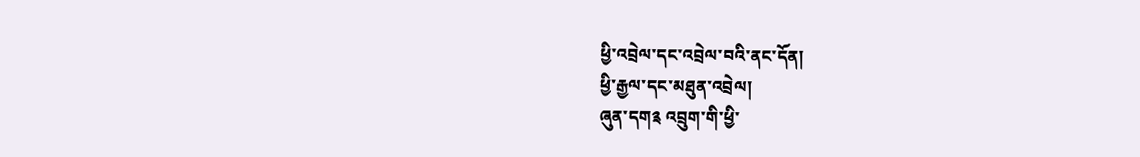ཕྱི་འབྲེལ་དང་འབྲེལ་བའི་ནང་དོན།
ཕྱི་རྒྱལ་དང་མཐུན་འབྲེལ།
ཞུན་དག༉ འབྲུག་གི་ཕྱི་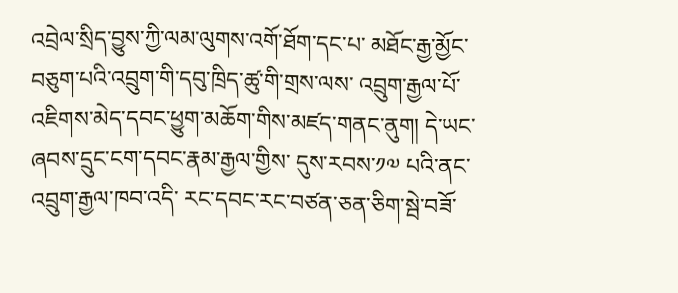འབྲེལ་སྲིད་བྱུས་ཀྱི་ལམ་ལུགས་འགོ་ཐོག་དང་པ་ མཐོང་རྒྱ་མྱོང་བཅུག་པའི་འབྲུག་གི་དབུ་ཁྲིད་ཚུ་གི་གྲས་ལས་ འབྲུག་རྒྱལ་པོ་འཇིགས་མེད་དབང་ཕྱུག་མཆོག་གིས་མཛད་གནང་ནུག། དེ་ཡང་ཞབས་དྲུང་ངག་དབང་རྣམ་རྒྱལ་གྱིས་ དུས་རབས་༡༧ པའི་ནང་འབྲུག་རྒྱལ་ཁབ་འདི་ རང་དབང་རང་བཙན་ཅན་ཅིག་སྦེ་བཟོ་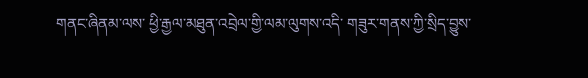གནང་ཞིནམ་ལས་ ཕྱི་རྒྱལ་མཐུན་འབྲེལ་གྱི་ལམ་ལུགས་འདི་ གཟུར་གནས་ཀྱི་སྲིད་བྱུས་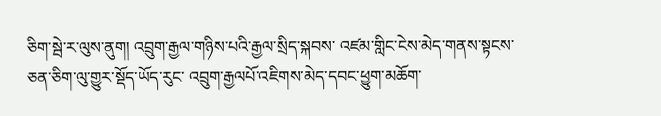ཅིག་སྦེ་ར་ལུས་ནུག། འབྲུག་རྒྱལ་གཉིས་པའི་རྒྱལ་སྲིད་སྐབས་ འཛམ་གླིང་ངེས་མེད་གནས་སྟངས་ཅན་ཅིག་ལུ་གྱུར་སྡོད་ཡོད་རུང་ འབྲུག་རྒྱལཔོ་འཇིགས་མེད་དབང་ཕྱུག་མཆོག་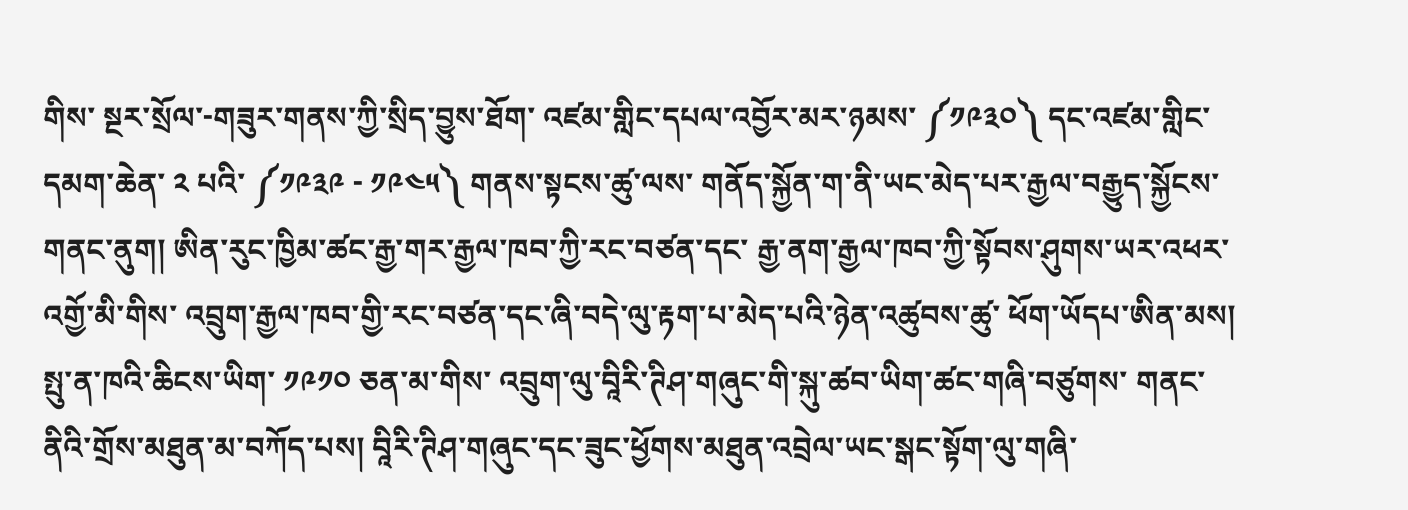གིས་ སྔར་སྲོལ་-གཟུར་གནས་ཀྱི་སྲིད་བྱུས་ཐོག་ འཛམ་གླིང་དཔལ་འབྱོར་མར་ཉམས་ ༼༡༩༣༠༽ དང་འཛམ་གླིང་དམག་ཆེན་ ༢ པའི་ ༼༡༩༣༩ - ༡༩༤༥༽ གནས་སྟངས་ཚུ་ལས་ གནོད་སྐྱོན་ག་ནི་ཡང་མེད་པར་རྒྱལ་བརྒྱུད་སྐྱོངས་གནང་ནུག། ཨིན་རུང་ཁྱིམ་ཚང་རྒྱ་གར་རྒྱལ་ཁབ་ཀྱི་རང་བཙན་དང་ རྒྱ་ནག་རྒྱལ་ཁབ་ཀྱི་སྟོབས་ཤུགས་ཡར་འཕར་འགྱོ་མི་གིས་ འབྲུག་རྒྱལ་ཁབ་གྱི་རང་བཙན་དང་ཞི་བདེ་ལུ་རྟག་པ་མེད་པའི་ཉེན་འཚུབས་ཚུ་ ཕོག་ཡོདཔ་ཨིན་མས། སྤུ་ན་ཁའི་ཆིངས་ཡིག་ ༡༩༡༠ ཅན་མ་གིས་ འབྲུག་ལུ་བཱིརི་ཊིཤ་གཞུང་གི་སྐུ་ཚབ་ཡིག་ཚང་གཞི་བཙུགས་ གནང་ནིའི་གྲོས་མཐུན་མ་བཀོད་པས། བཱིརི་ཊིཤ་གཞུང་དང་ཟུང་ཕྱོགས་མཐུན་འབྲེལ་ཡང་སྒང་སྟོག་ལུ་གཞི་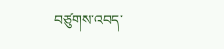བཙུགས་འབད་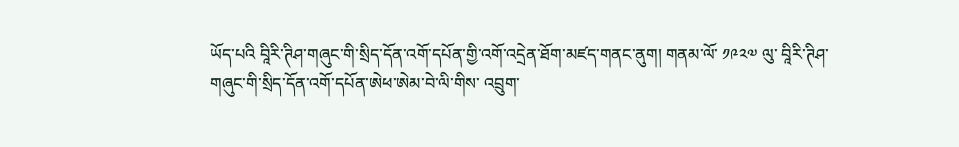ཡོད་པའི བཱིརི་ཊིཤ་གཞུང་གི་སྲིད་དོན་འགོ་དཔོན་གྱི་འགོ་འདྲེན་ཐོག་མཛད་གནང་ནུག། གནམ་ལོ་ ༡༩༢༧ ལུ་ བཱིརི་ཊིཤ་གཞུང་གི་སྲིད་དོན་འགོ་དཔོན་ཨེཕ་ཨེམ་བེ་ལི་གིས་ འབྲུག་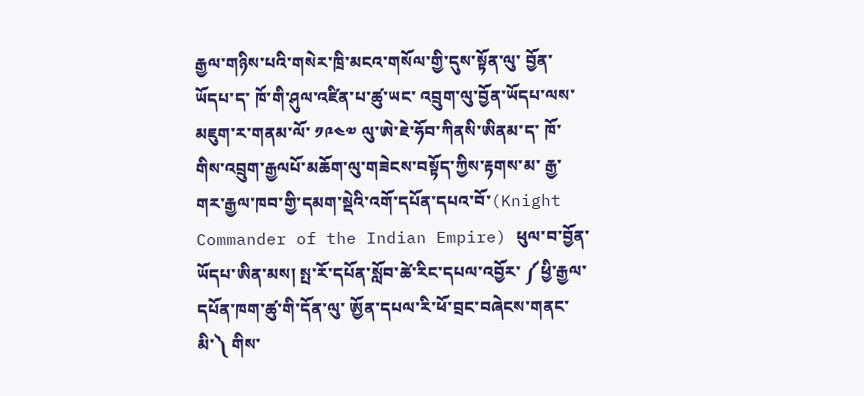རྒྱལ་གཉིས་པའི་གསེར་ཁྲི་མངའ་གསོལ་གྱི་དུས་སྟོན་ལུ་ བྱོན་ཡོདཔ་ད་ ཁོ་གི་ཤུལ་འཛིན་པ་ཚུ་ཡང་ འབྲུག་ལུ་བྱོན་ཡོདཔ་ལས་ མཇུག་ར་གནམ་ལོ་ ༡༩༤༧ ལུ་ཨེ་ཇེ་ཧོབ་ཀིནསི་ཨིནམ་ད་ ཁོ་གིས་འབྲུག་རྒྱལཔོ་མཆོག་ལུ་གཟེངས་བསྟོད་ཀྱིས་རྟགས་མ་ རྒྱ་གར་རྒྱལ་ཁབ་གྱི་དམག་སྡེའི་འགོ་དཔོན་དཔའ་བོ་(Knight Commander of the Indian Empire) ཕུལ་བ་བྱོན་ཡོདཔ་ཨིན་མས། སྤ་རོ་དཔོན་སློབ་ཚེ་རིང་དཔལ་འབྱོར་ ༼ཕྱི་རྒྱལ་དཔོན་ཁག་ཚུ་གི་དོན་ལུ་ ཨྱོན་དཔལ་རི་ཕོ་བྲང་བཞེངས་གནང་མི་༽ གིས་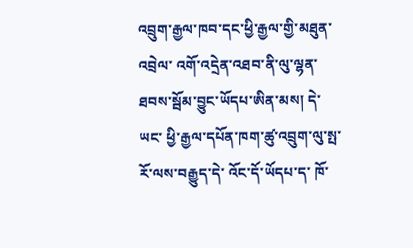འབྲུག་རྒྱལ་ཁབ་དང་ཕྱི་རྒྱལ་གྱི་མཐུན་འབྲེལ་ འགོ་འདྲེན་འཐབ་ནི་ལུ་ལྷན་ཐབས་སྦོམ་བྱུང་ཡོདཔ་ཨིན་མས། དེ་ཡང་ ཕྱི་རྒྱལ་དཔོན་ཁག་ཚུ་འབྲུག་ལུ་སྤ་རོ་ལས་བརྒྱུད་དེ་ འོང་དོ་ཡོདཔ་ད་ ཁོ་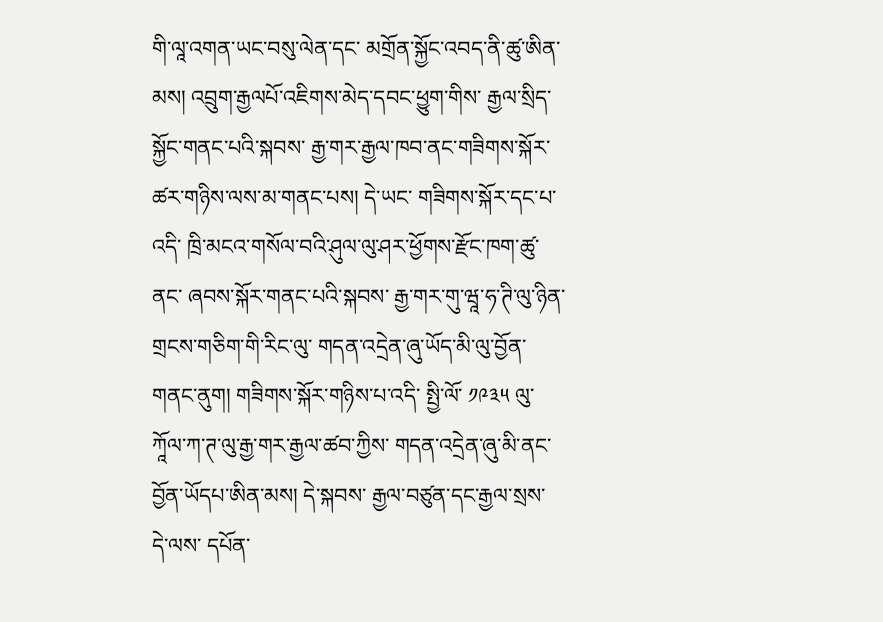གི་ལཱ་འགན་ཡང་བསུ་ལེན་དང་ མགྲོན་སྐྱོང་འབད་ནི་ཚུ་ཨིན་མས། འབྲུག་རྒྱལཔོ་འཇིགས་མེད་དབང་ཕྱུག་གིས་ རྒྱལ་སྲིད་སྐྱོང་གནང་པའི་སྐབས་ རྒྱ་གར་རྒྱལ་ཁབ་ནང་གཟིགས་སྐོར་ ཚར་གཉིས་ལས་མ་གནང་པས། དེ་ཡང་ གཟིགས་སྐོར་དང་པ་འདི་ ཁྲི་མངའ་གསོལ་བའི་ཤུལ་ལུ་ཤར་ཕྱོགས་རྫོང་ཁག་ཚུ་ནང་ ཞབས་སྐོར་གནང་པའི་སྐབས་ རྒྱ་གར་གུ་ཝཱ་ཧ་ཊི་ལུ་ཉིན་གྲངས་གཅིག་གི་རིང་ལུ་ གདན་འདྲེན་ཞུ་ཡོད་མི་ལུ་བྱོན་གནང་ནུག། གཟིགས་སྐོར་གཉིས་པ་འདི་ སྤྱི་ལོ་ ༡༩༣༥ ལུ་ ཀཱོལ་ཀ་ཊ་ལུ་རྒྱ་གར་རྒྱལ་ཚབ་ཀྱིས་ གདན་འདྲེན་ཞུ་མི་ནང་བྱོན་ཡོདཔ་ཨིན་མས། དེ་སྐབས་ རྒྱལ་བཙུན་དང་རྒྱལ་སྲས་ དེ་ལས་ དཔོན་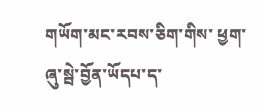གཡོག་མང་རབས་ཅིག་གིས་ ཕྱག་ཞུ་སྦེ་བྱོན་ཡོདཔ་ད་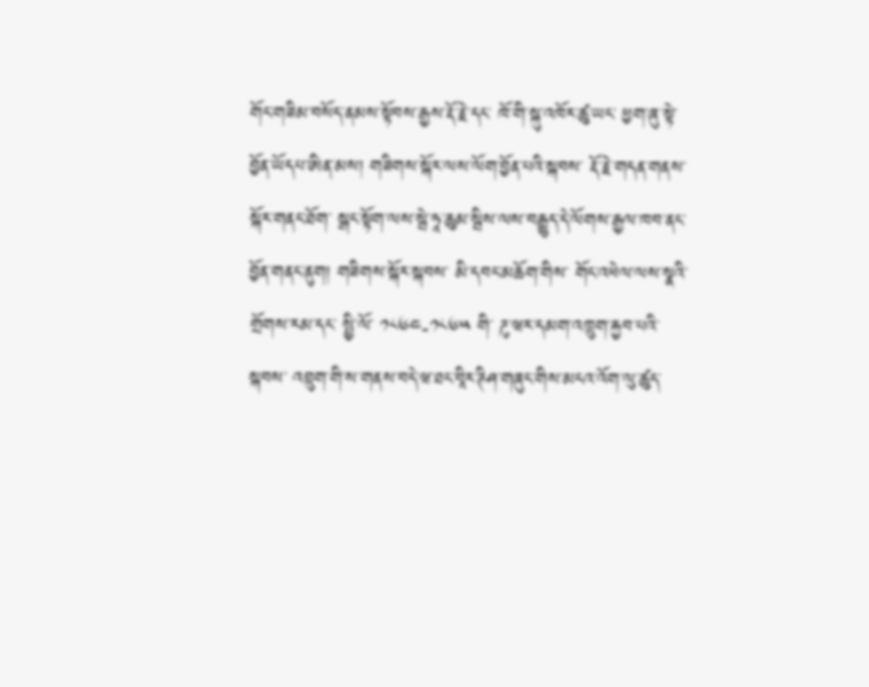གོང་གཟིམ་བསོད་ནམས་སྟོབས་རྒྱས་རྡོ་རྗེ་དང་ ཁོ་གི་སྐུ་འཁོར་ཚུ་ཡང་ ཕྱག་ཞུ་སྟེ་བྱོན་ཡོདཔ་ཨིན་མས། གཟིགས་སྐོར་ལས་ལོག་བྱོན་པའི་སྐབས་ རྡོ་རྗེ་གདན་གནས་སྐོར་གནང་ཐོག་ སྒང་སྟོག་ལས་སྦེ་ཧཱ་ཆུམ་སྦིས་ལས་བརྒྱུད་དེ་ལོགས་རྒྱལ་ཁབ་ནང་བྱོན་གནང་ནུག། གཟིགས་སྐོར་སྐབས་ མི་དབང་མཆོག་གིས་ གོང་འཕེལ་ལས་སྣའི་གྲོགས་རམ་དང་ སྤྱི་ལོ་ ༡༨༦༤-༡༨༦༥ གི་ ཌུ་ཝར་དམག་འཁྲུག་རྐྱབ་པའི་སྐབས་ འབྲུག་གི་ས་གནས་བདེ་ཝ་ཐང་བཱིར་ཊིཤ་གཞུང་གིས་མངའ་འོག་ལུ་ཚུད་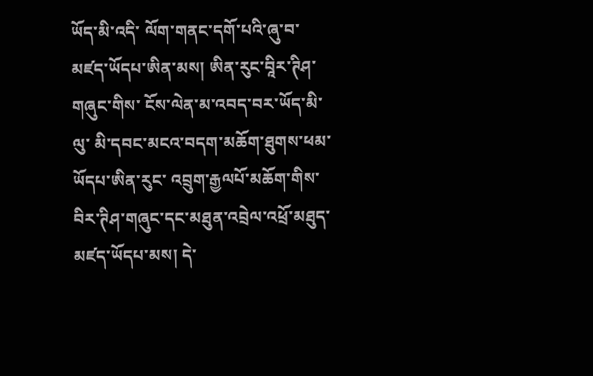ཡོད་མི་འདི་ ལོག་གནང་དགོ་པའི་ཞུ་བ་མཛད་ཡོདཔ་ཨིན་མས། ཨིན་རུང་བཱིར་ཊིཤ་གཞུང་གིས་ ངོས་ལེན་མ་འབད་བར་ཡོད་མི་ལུ་ མི་དབང་མངའ་བདག་མཆོག་ཐུགས་ཕམ་ཡོདཔ་ཨིན་རུང་ འབྲུག་རྒྱལཔོ་མཆོག་གིས་ བིར་ཊིཤ་གཞུང་དང་མཐུན་འབྲེལ་འཕྲོ་མཐུད་མཛད་ཡོདཔ་མས། དེ་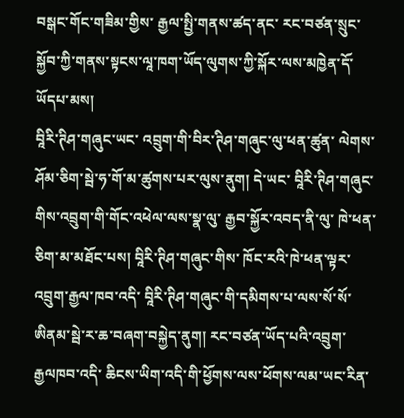བསྒང་གོང་གཟིམ་གྱིས་ རྒྱལ་སྤྱི་གནས་ཚད་ནང་ རང་བཙན་སྲུང་སྐྱོབ་ཀྱི་གནས་སྟངས་ལཱ་ཁག་ཡོད་ལུགས་ཀྱི་སྐོར་ལས་མཁྱེན་དོ་ཡོདཔ་མས།
བཱིརི་ཊིཤ་གཞུང་ཡང་ འབྲུག་གི་བིར་ཊིཤ་གཞུང་ལུ་ཕན་ཚུན་ ལེགས་ཤོམ་ཅིག་སྦེ་ཧ་གོ་མ་ཚུགས་པར་ལུས་ནུག། དེ་ཡང་ བཱིརི་ཊིཤ་གཞུང་གིས་འབྲུག་གི་གོང་འཕེལ་ལས་སྣ་ལུ་ རྒྱབ་སྐྱོར་འབད་ནི་ལུ་ ཁེ་ཕན་ཅིག་མ་མཐོང་པས། བཱིརི་ཊིཤ་གཞུང་གིས་ ཁོང་རའི་ཁེ་ཕན་ལྟར་ འབྲུག་རྒྱལ་ཁབ་འདི་ བཱིརི་ཊིཤ་གཞུང་གི་དམིགས་པ་ལས་སོ་སོ་ཨིནམ་སྦེ་ར་ཆ་བཞག་བསྐྱེད་ནུག། རང་བཙན་ཡོད་པའི་འབྲུག་རྒྱལཁབ་འདི་ ཆིངས་ཡིག་འདི་གི་ཕྱོགས་ལས་ཕོགས་ལམ་ཡང་རིན་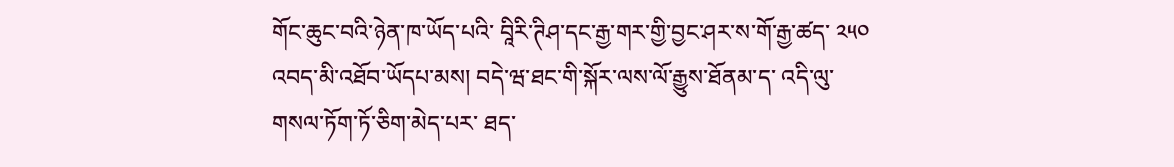གོང་ཆུང་བའི་ཉེན་ཁ་ཡོད་པའི་ བཱིརི་ཊིཤ་དང་རྒྱ་གར་གྱི་བྱང་ཤར་ས་གོ་རྒྱ་ཚད་ ༢༥༠ འབད་མི་འཐོབ་ཡོདཔ་མས། བདེ་ཝ་ཐང་གི་སྐོར་ལས་ལོ་རྒྱུས་ཐོནམ་ད་ འདི་ལུ་གསལ་ཏོག་ཏོ་ཅིག་མེད་པར་ ཐད་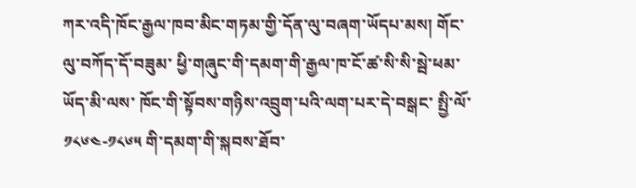ཀར་འདི་ཁོང་རྒྱལ་ཁབ་མིང་གཏམ་གྱི་དོན་ལུ་བཞག་ཡོདཔ་མས། གོང་ལུ་བཀོད་དོ་བཟུམ་ ཕྱི་གཞུང་གི་དམག་གི་རྒྱལ་ཁ་ངོ་ཚ་སི་སི་སྦེ་ཕམ་ཡོད་མི་ལས་ ཁོང་གི་སྟོབས་གཉིས་འབྲུག་པའི་ལག་པར་དེ་བསྒང་ སྤྱི་ལོ་ ༡༨༦༤-༡༨༦༥ གི་དམག་གི་སྐབས་ཐོབ་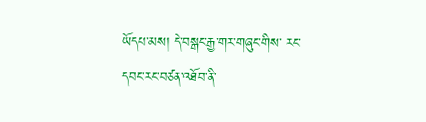ཡོདཔ་མས། དེ་བསྒང་རྒྱ་གར་གཞུང་གིས་ རང་དབང་རང་བཙན་འཐོབ་ནི་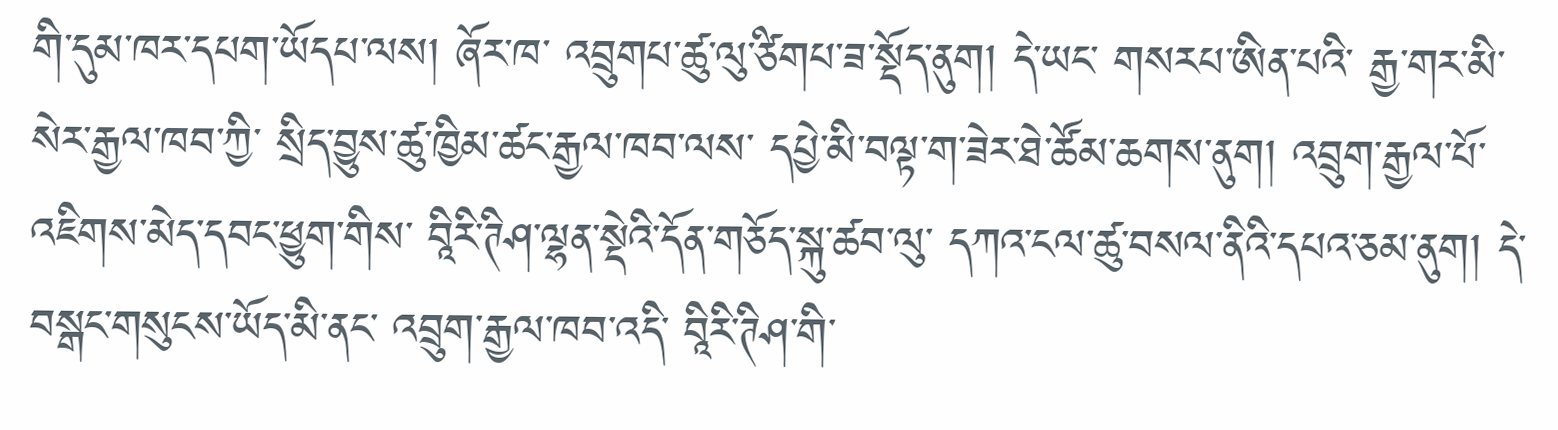གི་དུམ་ཁར་དཔག་ཡོདཔ་ལས། ཞོར་ཁ་ འབྲུགཔ་ཚུ་ལུ་ཙིགཔ་ཟ་སྡོད་ནུག། དེ་ཡང་ གསརཔ་ཨིན་པའི་ རྒྱ་གར་མི་སེར་རྒྱལ་ཁབ་ཀྱི་ སྲིད་བྱུས་ཚུ་ཁྱིམ་ཚང་རྒྱལ་ཁབ་ལས་ དཔྱེ་མི་བལྟ་ག་ཟེར་ཐེ་ཚོམ་ཆགས་ནུག། འབྲུག་རྒྱལ་པོ་འཇིགས་མེད་དབང་ཕྱུག་གིས་ བཱིརི་ཊིཤ་ལྷན་སྡེའི་དོན་གཅོད་སྐུ་ཚབ་ལུ་ དཀའ་ངལ་ཚུ་བསལ་ནིའི་དཔའ་ཅམ་ནུག། དེ་བསྒང་གསུངས་ཡོད་མི་ནང་ འབྲུག་རྒྱལ་ཁབ་འདི་ བཱིརི་ཊིཤ་གི་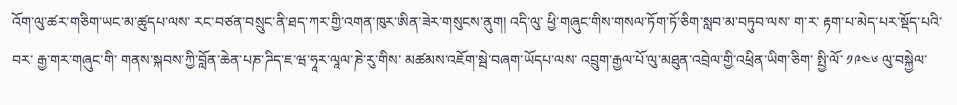འོག་ལུ་ཚར་གཅིག་ཡང་མ་ཚུདཔ་ལས་ རང་བཙན་བསྲུང་ནི་ཐད་ཀར་གྱི་འགན་ཁུར་ཨིན་ཟེར་གསུངས་ནུག། འདི་ལུ་ ཕྱི་གཞུང་གིས་གསལ་ཏོག་ཏོ་ཅིག་སླབ་མ་བཏུབ་ལས་ ག་ར་ རྟག་པ་མེད་པར་སྡོད་པའི་བར་ རྒྱ་གར་གཞུང་གི་ གནས་སྐབས་ཀྱི་བློན་ཆེན་པཎ་ཌིད་ཇ་ཝ་ཧཱར་ལཱལ་ཎེ་རུ་གིས་ མཚམས་འཇོག་སྦེ་བཞག་ཡོདཔ་ལས་ འབྲུག་རྒྱལ་པོ་ལུ་མཐུན་འབྲེལ་གྱི་འཕྲིན་ཡིག་ཅིག་ སྤྱི་ལོ་ ༡༩༤༦ ལུ་བསྐྱེལ་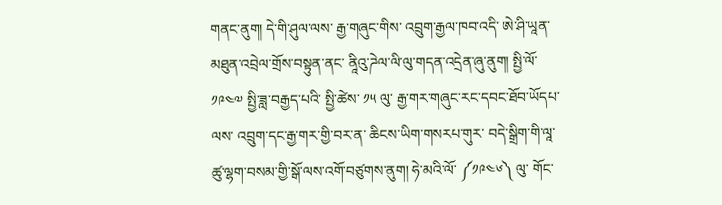གནང་ནུག། དེ་གི་ཤུལ་ལས་ རྒྱ་གཞུང་གིས་ འབྲུག་རྒྱལ་ཁབ་འདི་ ཨེ་ཤི་ཡཱན་མཐུན་འབྲེལ་གྲོས་བསྟུན་ནང་ ནཱིའུ་ཌེལ་ལི་ལུ་གདན་འདྲེན་ཞུ་ནུག། སྤྱི་ལོ་ ༡༩༤༧ སྤྱི་ཟླ་བརྒྱད་པའི་ སྤྱི་ཚེས་ ༡༥ ལུ་ རྒྱ་གར་གཞུང་རང་དབང་ཐོབ་ཡོདཔ་ལས་ འབྲུག་དང་རྒྱ་གར་གྱི་བར་ན་ ཆིངས་ཡིག་གསརཔ་གུར་ བདེ་སྒྲིག་གི་ལཱ་ཚུ་ལྷག་བསམ་གྱི་སྒོ་ལས་འགོ་བཙུགས་ནུག། ཧེ་མའི་ལོ་ ༼༡༩༤༦༽ ལུ་ གོང་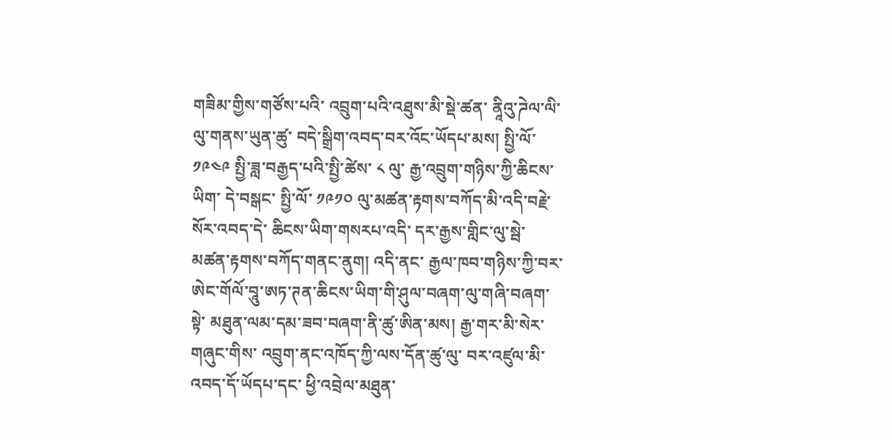གཟིམ་གྱིས་གཙོས་པའི་ འབྲུག་པའི་འཐུས་མི་སྡེ་ཚན་ ནཱིའུ་ཌེལ་ལི་ལུ་གནས་ཡུན་ཚུ་ བདེ་སྒྲིག་འབད་བར་འོང་ཡོདཔ་མས། སྤྱི་ལོ་ ༡༩༤༩ སྤྱི་ཟླ་བརྒྱད་པའི་སྤྱི་ཚེས་ ༨ ལུ་ རྒྱ་འབྲུག་གཉིས་ཀྱི་ཆིངས་ཡིག་ དེ་བསྒང་ སྤྱི་ལོ་ ༡༩༡༠ ལུ་མཚན་རྟགས་བཀོད་མི་འདི་བརྗེ་སོར་འབད་དེ་ ཆིངས་ཡིག་གསརཔ་འདི་ དར་རྒྱས་གླིང་ལུ་སྦེ་མཚན་རྟགས་བཀོད་གནང་ནུག། འདི་ནང་ རྒྱལ་ཁབ་གཉིས་ཀྱི་བར་ ཨེང་གོལོ་བཱུ་ཨཏ་ཊན་ཆིངས་ཡིག་གི་ཤུལ་བཞག་ལུ་གཞི་བཞག་སྟེ་ མཐུན་ལམ་དམ་ཟབ་བཞག་ནི་ཚུ་ཨིན་མས། རྒྱ་གར་མི་སེར་གཞུང་གིས་ འབྲུག་ནང་འཁོད་ཀྱི་ལས་དོན་ཚུ་ལུ་ བར་འཛུལ་མི་འབད་དོ་ཡོདཔ་དང་ ཕྱི་འབྲེལ་མཐུན་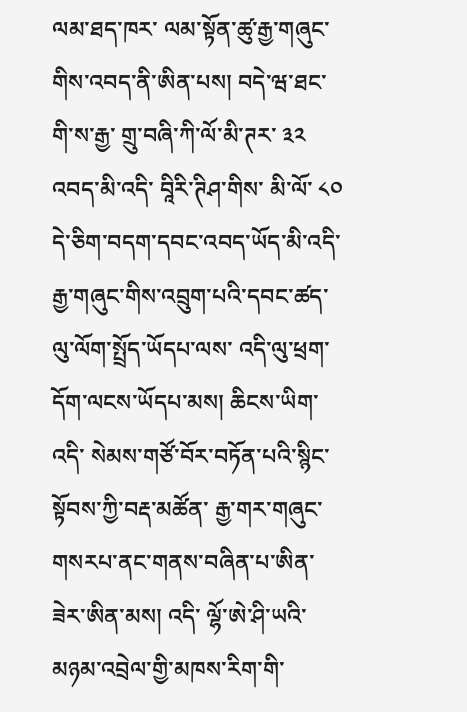ལམ་ཐད་ཁར་ ལམ་སྟོན་ཚུ་རྒྱ་གཞུང་གིས་འབད་ནི་ཨིན་པས། བདེ་ཝ་ཐང་གི་ས་རྒྱ་ གྲུ་བཞི་ཀི་ལོ་མི་ཊར་ ༣༢ འབད་མི་འདི་ བཱིརི་ཊིཤ་གིས་ མི་ལོ་ ༨༠ དེ་ཅིག་བདག་དབང་འབད་ཡོད་མི་འདི་ རྒྱ་གཞུང་གིས་འབྲུག་པའི་དབང་ཚད་ལུ་ལོག་སྤྲོད་ཡོདཔ་ལས་ འདི་ལུ་ཕྲག་དོག་ལངས་ཡོདཔ་མས། ཆིངས་ཡིག་འདི་ སེམས་གཙོ་བོར་བཏོན་པའི་སྙིང་སྟོབས་ཀྱི་བརྡ་མཚོན་ རྒྱ་གར་གཞུང་གསརཔ་ནང་གནས་བཞིན་པ་ཨིན་ཟེར་ཨིན་མས། འདི་ ལྷོ་ཨེ་ཤི་ཡའི་མཉམ་འབྲེལ་གྱི་མཁས་རིག་གི་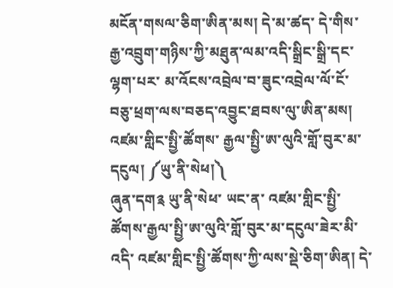མངོན་གསལ་ཅིག་ཨིན་མས། དེ་མ་ཚད་ དེ་གིས་ རྒྱ་འབྲུག་གཉིས་ཀྱི་མཐུན་ལམ་འདི་སྒྲིང་སྒྲི་དང་ ལྷག་པར་ མ་འོངས་འབྲེལ་བ་ཟུང་འབྲེལ་ལོ་ངོ་བཅུ་ཕྲག་ལས་བཅད་འབྱུང་ཐབས་ལུ་ཨིན་མས།
འཛམ་གླིང་སྤྱི་ཚོགས་ རྒྱལ་སྤྱི་ཨ་ལུའི་གློ་བུར་མ་དངུལ། ༼ཡུ་ནི་སེཕ།༽
ཞུན་དག༉ ཡུ་ནི་སེཕ་ ཡང་ན་ འཛམ་གླིང་སྤྱི་ཚོགས་རྒྱལ་སྤྱི་ཨ་ལུའི་གློ་བུར་མ་དངུལ་ཟེར་མི་འདི་ འཛམ་གླིང་སྤྱི་ཚོགས་ཀྱི་ལས་སྡེ་ཅིག་ཨིན། དེ་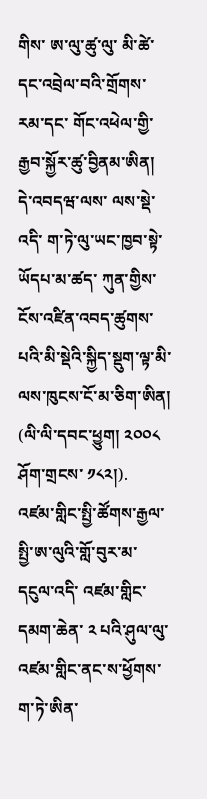གིས་ ཨ་ལུ་ཚུ་ལུ་ མི་ཚེ་དང་འབྲེལ་བའི་གྲོགས་རམ་དང་ གོང་འཕེལ་གྱི་རྒྱབ་སྐྱོར་ཚུ་བྱིནམ་ཨིན། དེ་འབདཝ་ལས་ ལས་སྡེ་འདི་ ག་ཏེ་ལུ་ཡང་ཁྱབ་སྟེ་ཡོདཔ་མ་ཚད་ ཀུན་གྱིས་ངོས་འཛིན་འབད་ཚུགས་པའི་མི་སྡེའི་སྐྱིད་སྡུག་ལྟ་མི་ལས་ཁུངས་ངོ་མ་ཅིག་ཨིན། (ལི་ལི་དབང་ཕྱུག། ༢༠༠༨ ཤོག་གྲངས་ ༡༨༢།).
འཛམ་གླིང་སྤྱི་ཚོགས་རྒྱལ་སྤྱི་ཨ་ལུའི་གློ་བུར་མ་དངུལ་འདི་ འཛམ་གླིང་དམག་ཆེན་ ༢ པའི་ཤུལ་ལུ་ འཛམ་གླིང་ནང་ས་ཕྱོགས་ག་ཏེ་ཨིན་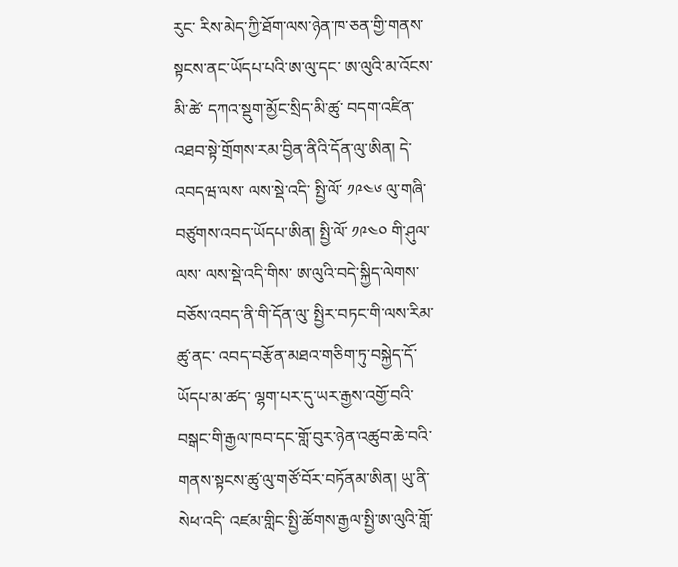རུང་ རིས་མེད་ཀྱི་ཐོག་ལས་ཉེན་ཁ་ཅན་གྱི་གནས་སྟངས་ནང་ཡོདཔ་པའི་ཨ་ལུ་དང་ ཨ་ལུའི་མ་འོངས་མི་ཚེ་ དཀའ་སྡུག་མྱོང་སྲིད་མི་ཚུ་ བདག་འཛིན་འཐབ་སྟེ་གྲོགས་རམ་བྱིན་ནིའི་དོན་ལུ་ཨིན། དེ་འབདཝ་ལས་ ལས་སྡེ་འདི་ སྤྱི་ལོ་ ༡༩༤༦ ལུ་གཞི་བཙུགས་འབད་ཡོདཔ་ཨིན། སྤྱི་ལོ་ ༡༩༤༠ གི་ཤུལ་ལས་ ལས་སྡེ་འདི་གིས་ ཨ་ལུའི་བདེ་སྐྱིད་ལེགས་བཅོས་འབད་ནི་གི་དོན་ལུ་ སྤྱིར་བཏང་གི་ལས་རིམ་ཚུ་ནང་ འབད་བརྩོན་མཐའ་གཅིག་ཏུ་བསྐྱེད་དོ་ཡོདཔ་མ་ཚད་ ལྷག་པར་དུ་ཡར་རྒྱས་འགྱོ་བའི་བསྒང་གི་རྒྱལ་ཁབ་དང་གློ་བུར་ཉེན་འཚུབ་ཆེ་བའི་གནས་སྟངས་ཚུ་ལུ་གཙོ་བོར་བཏོནམ་ཨིན། ཡུ་ནི་སེཕ་འདི་ འཛམ་གླིང་སྤྱི་ཚོགས་རྒྱལ་སྤྱི་ཨ་ལུའི་གློ་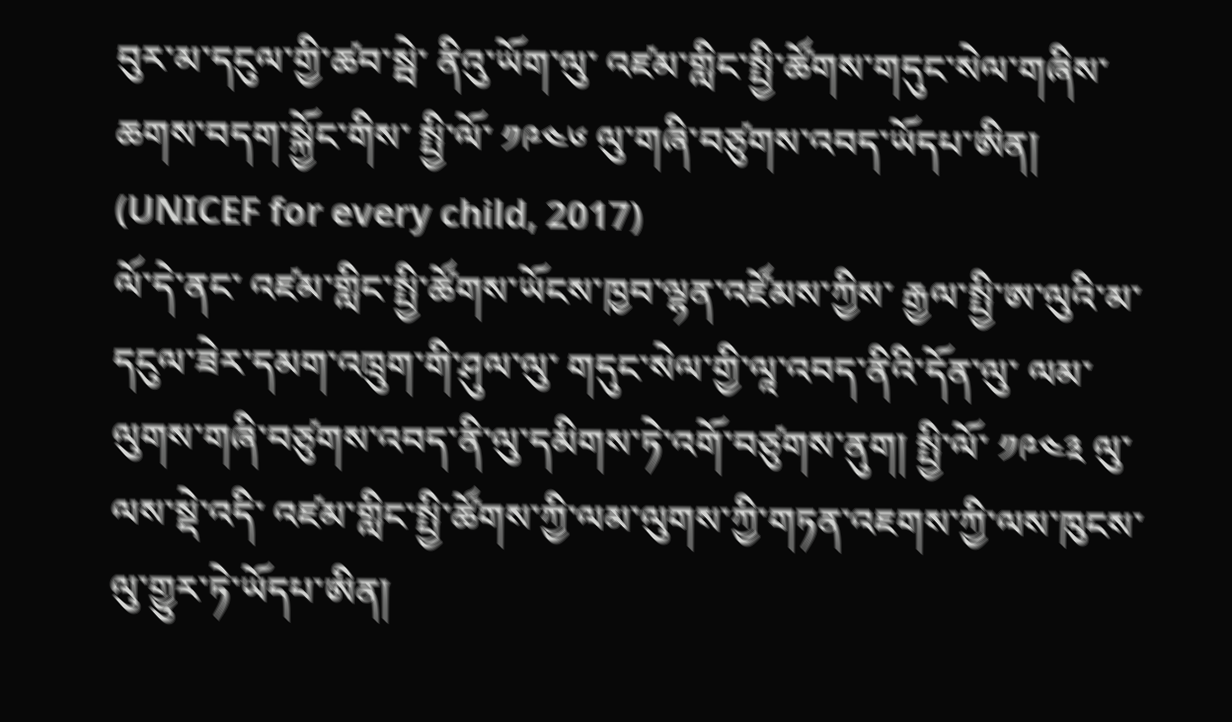བུར་མ་དངུལ་གྱི་ཚབ་སྦེ་ ནིའུ་ཡོག་ལུ་ འཛམ་གླིང་སྤྱི་ཚོགས་གདུང་སེལ་གཞིས་ཆགས་བདག་སྐྱོང་གིས་ སྤྱི་ལོ་ ༡༩༤༦ ལུ་གཞི་བཙུགས་འབད་ཡོདཔ་ཨིན། (UNICEF for every child, 2017)
ལོ་དེ་ནང་ འཛམ་གླིང་སྤྱི་ཚོགས་ཡོངས་ཁྱབ་ལྷན་འཛོམས་ཀྱིས་ རྒྱལ་སྤྱི་ཨ་ལུའི་མ་དངུལ་ཟེར་དམག་འཁྲུག་གི་ཤུལ་ལུ་ གདུང་སེལ་གྱི་ལཱ་འབད་ནིའི་དོན་ལུ་ ལམ་ལུགས་གཞི་བཙུགས་འབད་ནི་ལུ་དམིགས་ཏེ་འགོ་བཙུགས་ནུག། སྤྱི་ལོ་ ༡༩༤༣ ལུ་ ལས་སྡེ་འདི་ འཛམ་གླིང་སྤྱི་ཚོགས་ཀྱི་ལམ་ལུགས་ཀྱི་གཏན་འཇགས་ཀྱི་ལས་ཁུངས་ལུ་གྱུར་ཏེ་ཡོདཔ་ཨིན།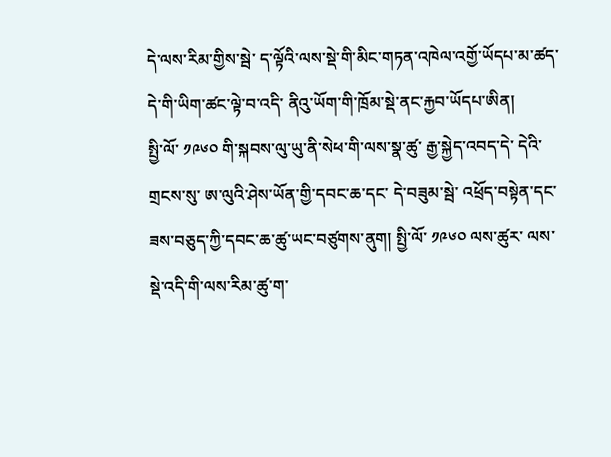དེ་ལས་རིམ་གྱིས་སྦེ་ ད་ལྟོའི་ལས་སྡེ་གི་མིང་གཏན་འཁེལ་འགྱོ་ཡོདཔ་མ་ཚད་ དེ་གི་ཡིག་ཚང་ལྟེ་བ་འདི་ ནིའུ་ཡོག་གི་ཁྲོམ་སྡེ་ནང་རྐྱབ་ཡོདཔ་ཨིན།
སྤྱི་ལོ་ ༡༩༦༠ གི་སྐབས་ལུ་ཡུ་ནི་སེཕ་གི་ལས་སྣ་ཚུ་ རྒྱ་སྐྱེད་འབད་དེ་ དེའི་གྲངས་སུ་ ཨ་ལུའི་ཤེས་ཡོན་གྱི་དབང་ཆ་དང་ དེ་བཟུམ་སྦེ་ འཕྲོད་བསྟེན་དང་ ཟས་བཅུད་ཀྱི་དབང་ཆ་ཚུ་ཡང་བཙུགས་ནུག། སྤྱི་ལོ་ ༡༩༦༠ ལས་ཚུར་ ལས་སྡེ་འདི་གི་ལས་རིམ་ཚུ་ག་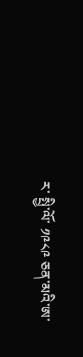ར་ སྤྱི་ལོ་ ༡༩༨༩ ཅན་མའི་ཨ་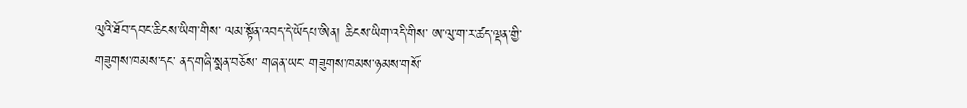ལུའི་ཐོབ་དབང་ཆིངས་ཡིག་གིས་ ལམ་སྟོན་འབད་དེ་ཡོདཔ་ཨིན། ཆིངས་ཡིག་འདི་གིས་ ཨ་ལུ་ག་ར་ཚད་ལྡན་གྱི་གཟུགས་ཁམས་དང་ ནད་གཞི་སྨན་བཅོས་ གཞན་ཡང་ གཟུགས་ཁམས་ཉམས་གསོ་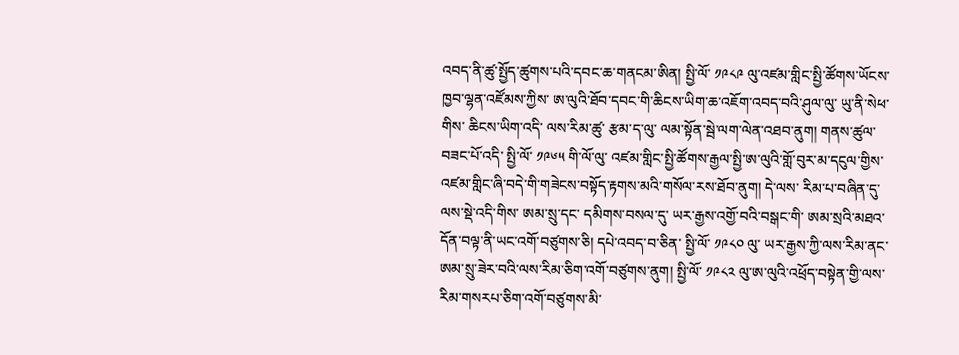འབད་ནི་ཚུ་སྤྱོད་ཚུགས་པའི་དབང་ཆ་གནངམ་ཨིན། སྤྱི་ལོ་ ༡༩༨༩ ལུ་འཛམ་གླིང་སྤྱི་ཚོགས་ཡོངས་ཁྱབ་ལྷན་འཛོམས་ཀྱིས་ ཨ་ལུའི་ཐོབ་དབང་གི་ཆིངས་ཡིག་ཆ་འཇོག་འབད་བའི་ཤུལ་ལུ་ ཡུ་ནི་སེཕ་གིས་ ཆིངས་ཡིག་འདི་ ལས་རིམ་ཚུ་ རྩམ་ད་ལུ་ ལམ་སྟོན་སྦེ་ལག་ལེན་འཐབ་ནུག། གནས་ཚུལ་བཟང་པོ་འདི་ སྤྱི་ལོ་ ༡༩༦༥ གི་ལོ་ལུ་ འཛམ་གླིང་སྤྱི་ཚོགས་རྒྱལ་སྤྱི་ཨ་ལུའི་གློ་བུར་མ་དངུལ་གྱིས་ འཛམ་གླིང་ཞི་བདེ་གི་གཟེངས་བསྟོད་རྟགས་མའི་གསོལ་རས་ཐོབ་ནུག། དེ་ལས་ རིམ་པ་བཞིན་དུ་ ལས་སྡེ་འདི་གིས་ ཨམ་སྲུ་དང་ དམིགས་བསལ་དུ་ ཡར་རྒྱས་འགྱོ་བའི་བསྒང་གི་ ཨམ་སྲའི་མཐའ་དོན་བལྟ་ནི་ཡང་འགོ་བཙུགས་ཅི། དཔེ་འབད་བ་ཅིན་ སྤྱི་ལོ་ ༡༩༨༠ ལུ་ ཡར་རྒྱས་ཀྱི་ལས་རིམ་ནང་ ཨམ་སྲུ་ཟེར་བའི་ལས་རིམ་ཅིག་འགོ་བཙུགས་ནུག། སྤྱི་ལོ་ ༡༩༨༢ ལུ་ཨ་ལུའི་འཕྲོད་བསྟེན་གྱི་ལས་རིམ་གསརཔ་ཅིག་འགོ་བཙུགས་མི་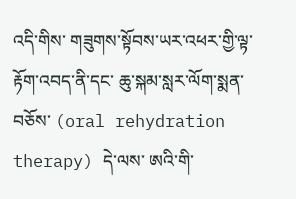འདི་གིས་ གཟུགས་སྟོབས་ཡར་འཕར་གྱི་ལྟ་རྟོག་འབད་ནི་དང་ ཆུ་སྐམ་སླར་ལོག་སྨན་བཅོས་ (oral rehydration therapy) དེ་ལས་ ཨའི་གི་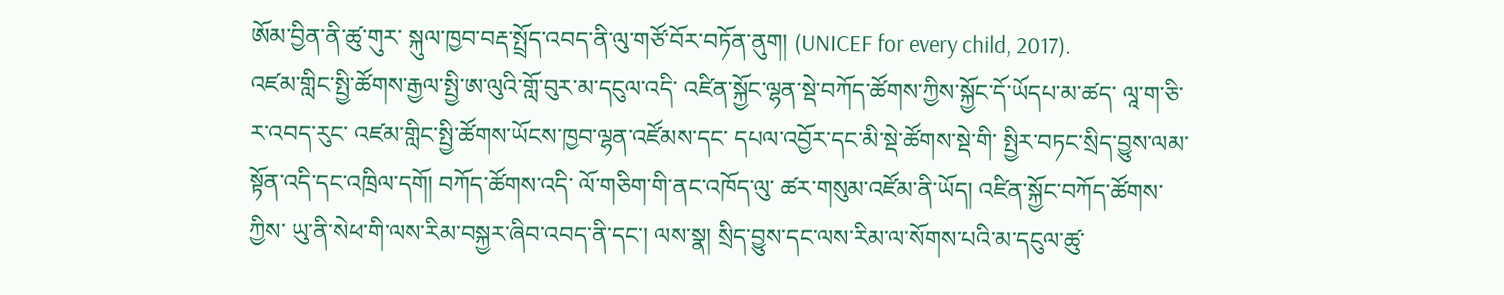ཨོམ་བྱིན་ནི་ཚུ་གུར་ སྐུལ་ཁྱབ་བརྡ་སྤྲོད་འབད་ནི་ལུ་གཙོ་བོར་བཏོན་ནུག། (UNICEF for every child, 2017).
འཛམ་གླིང་སྤྱི་ཚོགས་རྒྱལ་སྤྱི་ཨ་ལུའི་གློ་བུར་མ་དངུལ་འདི་ འཛིན་སྐྱོང་ལྷན་སྡེ་བཀོད་ཚོགས་ཀྱིས་སྐྱོང་དོ་ཡོདཔ་མ་ཚད་ ལཱ་ག་ཅི་ར་འབད་རུང་ འཛམ་གླིང་སྤྱི་ཚོགས་ཡོངས་ཁྱབ་ལྷན་འཛོམས་དང་ དཔལ་འབྱོར་དང་མི་སྡེ་ཚོགས་སྡེ་གི་ སྤྱིར་བཏང་སྲིད་བྱུས་ལམ་སྟོན་འདི་དང་འཁྲིལ་དགོ། བཀོད་ཚོགས་འདི་ ལོ་གཅིག་གི་ནང་འཁོད་ལུ་ ཚར་གསུམ་འཛོམ་ནི་ཡོད། འཛིན་སྐྱོང་བཀོད་ཚོགས་ཀྱིས་ ཡུ་ནི་སེཕ་གི་ལས་རིམ་བསྐྱར་ཞིབ་འབད་ནི་དང་། ལས་སྣ། སྲིད་བྱུས་དང་ལས་རིམ་ལ་སོགས་པའི་མ་དངུལ་ཚུ་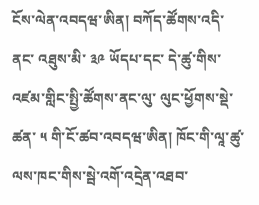ངོས་ལེན་འབདཝ་ཨིན། བཀོད་ཚོགས་འདི་ནང་ འཐུས་མི་ ༣༩ ཡོདཔ་དང་ དེ་ཚུ་གིས་ འཛམ་གླིང་སྤྱི་ཚོགས་ནང་ལུ་ ལུང་ཕྱོགས་སྡེ་ཚན་ ༥ གི་ངོ་ཚབ་འབདཝ་ཨིན། ཁོང་གི་ལཱ་ཚུ་ ལས་ཁང་གིས་སྦེ་འགོ་འདྲེན་འཐབ་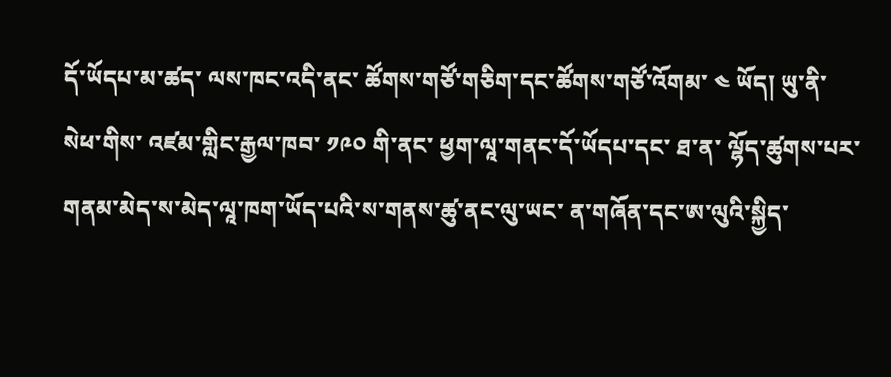དོ་ཡོདཔ་མ་ཚད་ ལས་ཁང་འདི་ནང་ ཚོགས་གཙོ་གཅིག་དང་ཚོགས་གཙོ་འོགམ་ ༤ ཡོད། ཡུ་ནི་སེཕ་གིས་ འཛམ་གླིང་རྒྱལ་ཁབ་ ༡༩༠ གི་ནང་ ཕྱག་ལཱ་གནང་དོ་ཡོདཔ་དང་ ཐ་ན་ ལྷོད་ཚུགས་པར་ གནམ་མེད་ས་མེད་ལཱ་ཁག་ཡོད་པའི་ས་གནས་ཚུ་ནང་ལུ་ཡང་ ན་གཞོན་དང་ཨ་ལུའི་སྐྱིད་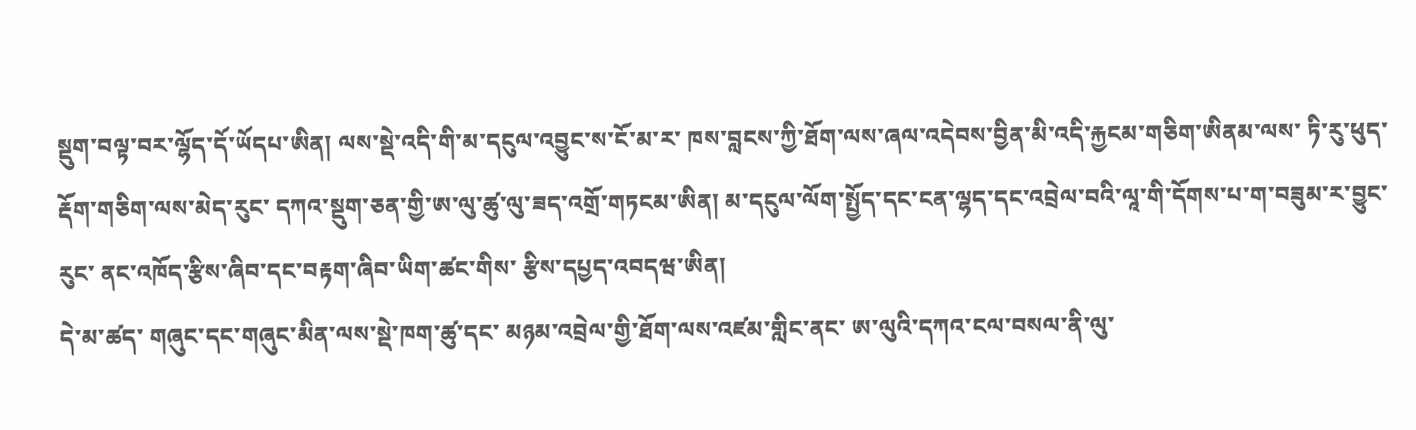སྡུག་བལྟ་བར་ལྷོད་དོ་ཡོདཔ་ཨིན། ལས་སྡེ་འདི་གི་མ་དངུལ་འབྱུང་ས་ངོ་མ་ར་ ཁས་བླངས་ཀྱི་ཐོག་ལས་ཞལ་འདེབས་བྱིན་མི་འདི་རྐྱངམ་གཅིག་ཨིནམ་ལས་ ཏི་རུ་ཕུད་རྡོག་གཅིག་ལས་མེད་རུང་ དཀའ་སྡུག་ཅན་གྱི་ཨ་ལུ་ཚུ་ལུ་ཟད་འགྲོ་གཏངམ་ཨིན། མ་དངུལ་ལོག་སྤྱོད་དང་ངན་ལྷད་དང་འབྲེལ་བའི་ལཱ་གི་དོགས་པ་ག་བཟུམ་ར་བྱུང་རུང་ ནང་འཁོད་རྩིས་ཞིབ་དང་བརྟག་ཞིབ་ཡིག་ཚང་གིས་ རྩིས་དཔྱད་འབདཝ་ཨིན།
དེ་མ་ཚད་ གཞུང་དང་གཞུང་མིན་ལས་སྡེ་ཁག་ཚུ་དང་ མཉམ་འབྲེལ་གྱི་ཐོག་ལས་འཛམ་གླིང་ནང་ ཨ་ལུའི་དཀའ་ངལ་བསལ་ནི་ལུ་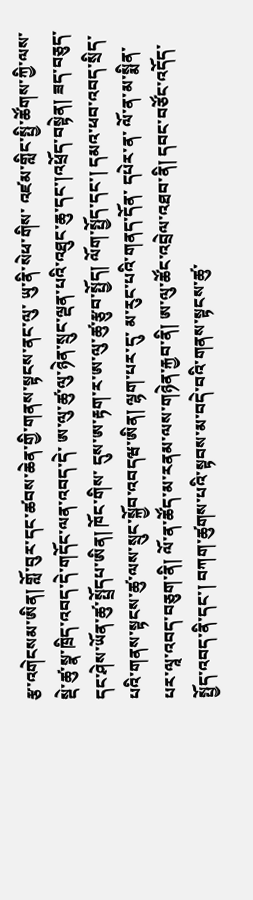རྩ་འགེངསམ་ཨིན། གློ་བུར་དང་ཚབས་ཆེན་གྱི་གནས་སྟངས་ནང་ལུ་ ཡུ་ནི་སེཕ་གིས་ འཛམ་གླིང་སྤྱི་ཚོགས་ཀྱི་ལས་སྡེ་ཚུ་སྣ་ཁྲིད་འབད་དེ་གདོང་ལན་འབད་དེ་ ཨ་ལུ་ཚུ་ལུ་ཉེན་སྲུང་ལྡན་པའི་འཐུང་ཆུ་དང་།འཕྲོད་བསྟེན། ཟད་བཅུད་དང་ཤེས་ཡོན་ཚུ་སྤྲོདཔ་ཨིན། ཁོང་གིས་ དུས་ཨ་རྟག་ར་ཨ་ལུ་ཚུ་རྩུབ་སྤྱོད། ལོག་སྤྱོད་དང་། དམའ་ཕབ་འབད་སྲིད་པའི་གནས་སྟངས་ཚུ་ལས་སྲུང་སྐྱོབ་འབདཝ་ཨིན། ལྷག་པར་དུ་ མ་རུང་པའི་གནད་དོན་ དཔེར་ན་ ལོ་ན་མ་སྨིན་པར་ལཱ་འབད་བཅུག་ནི། ལོ་ན་ཚོད་མ་རནམ་ལས་གཉེན་རྐྱབ་ནི། ཨ་ལུ་ཚོང་འབྲེལ་འཐབ་ནི། དབང་བཙོང་འདོད་སྤྱོད་འབད་ནི་དང་། བཀག་ཚུགས་པའི་སྟབས་མ་བདེ་བའི་གནས་སྟངས་ཚུ་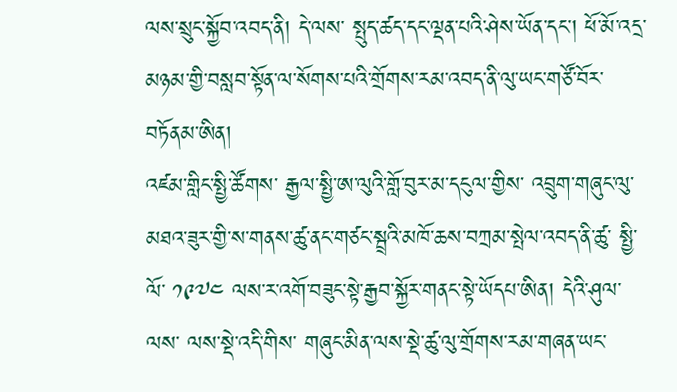ལས་སྲུང་སྐྱོབ་འབད་ནི། དེ་ལས་ སྤུད་ཚད་དང་ལྡན་པའི་ཤེས་ཡོན་དང་། ཕོ་མོ་འདྲ་མཉམ་གྱི་བསླབ་སྟོན་ལ་སོགས་པའི་གྲོགས་རམ་འབད་ནི་ལུ་ཡང་གཙོ་བོར་བཏོནམ་ཨིན།
འཛམ་གླིང་སྤྱི་ཚོགས་ རྒྱལ་སྤྱི་ཨ་ལུའི་གློ་བུར་མ་དངུལ་གྱིས་ འབྲུག་གཞུང་ལུ་ མཐའ་ཟུར་གྱི་ས་གནས་ཚུ་ནང་གཙང་སྦྲའི་མཁོ་ཆས་བཀྲམ་སྤེལ་འབད་ནི་ཚུ་ སྤྱི་ལོ་ ༡༩༧༤ ལས་ར་འགོ་བཟུང་སྟེ་རྒྱབ་སྐྱོར་གནང་སྟེ་ཡོདཔ་ཨིན། དེའི་ཤུལ་ལས་ ལས་སྡེ་འདི་གིས་ གཞུང་མིན་ལས་སྡེ་ཚུ་ལུ་གྲོགས་རམ་གཞན་ཡང་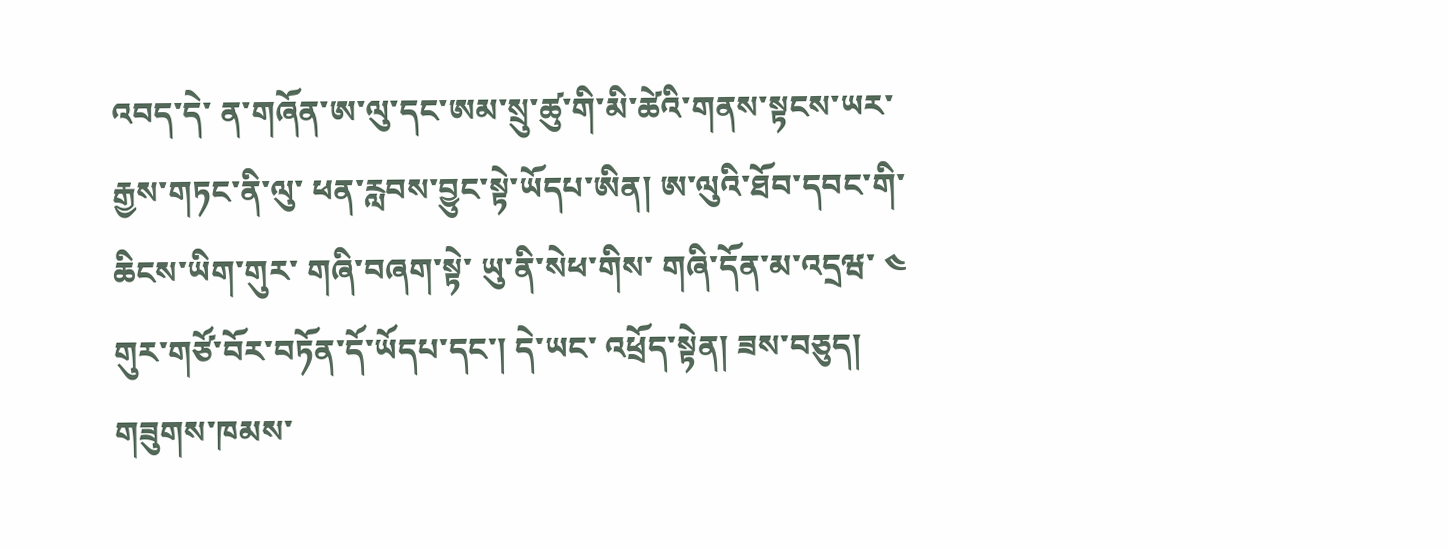འབད་དེ་ ན་གཞོན་ཨ་ལུ་དང་ཨམ་སྲུ་ཚུ་གི་མི་ཚེའི་གནས་སྟངས་ཡར་རྒྱས་གཏང་ནི་ལུ་ ཕན་རླབས་བྱུང་སྟེ་ཡོདཔ་ཨིན། ཨ་ལུའི་ཐོབ་དབང་གི་ཆིངས་ཡིག་གུར་ གཞི་བཞག་སྟེ་ ཡུ་ནི་སེཕ་གིས་ གཞི་དོན་མ་འདྲཝ་ ༤ གུར་གཙོ་བོར་བཏོན་དོ་ཡོདཔ་དང་། དེ་ཡང་ འཕྲོད་སྟེན། ཟས་བཅུད། གཟུགས་ཁམས་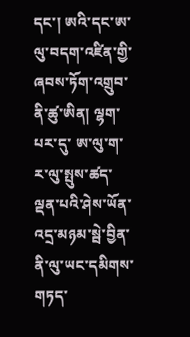དང་། ཨའི་དང་ཨ་ལུ་བདག་འཛིན་གྱི་ཞབས་ཏོག་འགྲུབ་ནི་ཚུ་ཨིན། ལྷག་པར་དུ་ ཨ་ལུ་ག་ར་ལུ་སྤུས་ཚད་ལྡན་པའི་ཤེས་ཡོན་འདྲ་མཉམ་སྦེ་བྱིན་ནི་ལུ་ཡང་དམིགས་གཏད་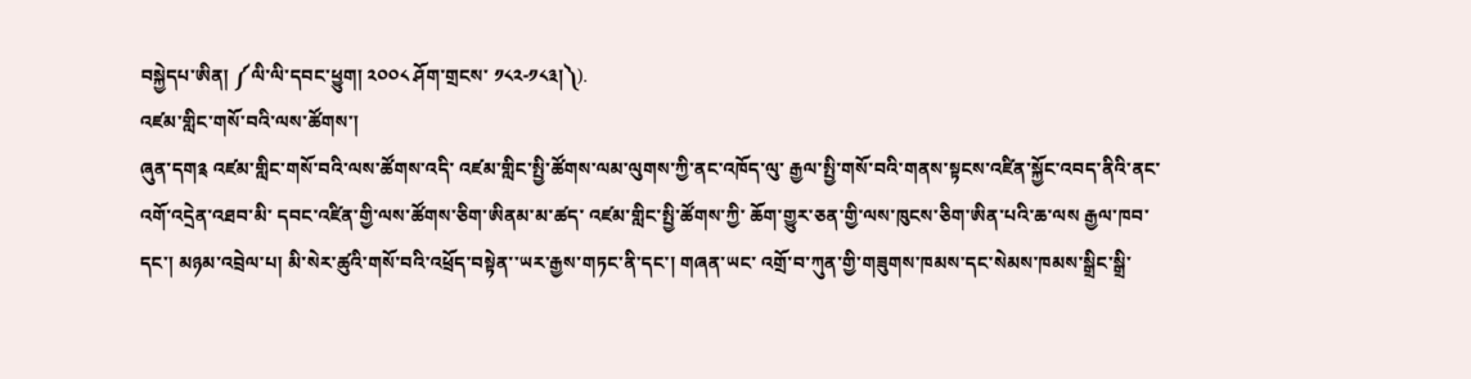བསྐྱེདཔ་ཨིན། ༼ལི་ལི་དབང་ཕྱུག། ༢༠༠༨ ཤོག་གྲངས་ ༡༨༢-༡༨༣།༽).
འཛམ་གླིང་གསོ་བའི་ལས་ཚོགས་།
ཞུན་དག༉ འཛམ་གླིང་གསོ་བའི་ལས་ཚོགས་འདི་ འཛམ་གླིང་སྤྱི་ཚོགས་ལམ་ལུགས་ཀྱི་ནང་འཁོད་ལུ་ རྒྱལ་སྤྱི་གསོ་བའི་གནས་སྟངས་འཛིན་སྐྱོང་འབད་ནིའི་ནང་ འགོ་འདྲེན་འཐབ་མི་ དབང་འཛིན་གྱི་ལས་ཚོགས་ཅིག་ཨིནམ་མ་ཚད་ འཛམ་གླིང་སྤྱི་ཚོགས་ཀྱི་ ཆོག་གྱུར་ཅན་གྱི་ལས་ཁུངས་ཅིག་ཨིན་པའི་ཆ་ལས རྒྱལ་ཁབ་དང་། མཉམ་འབྲེལ་པ། མི་སེར་ཚུའི་གསོ་བའི་འཕྲོད་བསྟེན་་ཡར་རྒྱས་གཏང་ནི་དང་། གཞན་ཡང་ འགྲོ་བ་ཀུན་གྱི་གཟུགས་ཁམས་དང་སེམས་ཁམས་སྒྲིང་སྒྲི་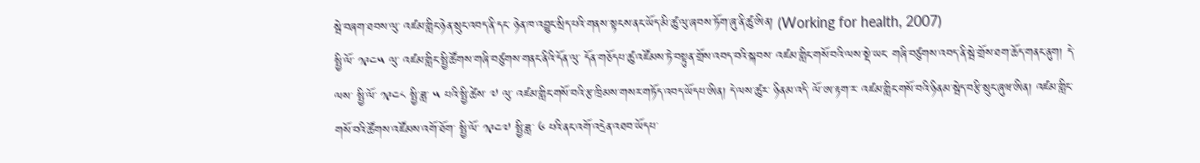སྦེ་བཞག་ཐབས་ལུ་ འཛམ་གླིང་ཉེན་སྲུང་འབད་ནི་དང་ ཉེན་ཁ་འབྱུང་སྲིད་པའི་གནས་སྟངས་ནང་ཡོད་མི་ཚུ་ལུ་ཞབས་ཏོག་ཞུ་ནི་ཚུ་ཨིན། (Working for health, 2007)
སྤྱི་ལོ་ ༡༩༤༥ ལུ་ འཛམ་གླིང་སྤྱི་ཚོགས་གཞི་བཙུགས་གནང་ནིའི་དོན་ལུ་ དོན་གཅོདཔ་ཚུ་འཛོམས་ཏེ་བསྟུན་གྲོས་འབད་བའི་སྐབས་ འཛམ་གླིང་གསོ་བའི་ལས་སྡེ་ཡང་ གཞི་བཙུགས་འབད་ནི་སྦེ་གྲོས་ཐག་ཆོད་གནང་ནུག། དེ་ལས་ སྤྱི་ལོ་ ༡༩༤༨ སྤྱི་ཟླ་ ༥ པའི་སྤྱི་ཚེས་ ༧ ལུ་ འཛམ་གླིང་གསོ་བའི་རྩ་ཁྲིམས་གསར་གཏོད་འབད་ཡོདཔ་ཨིན། དེ་ལས་ཚུར་ ཉིནམ་འདི་ ལོ་ཨ་རྟག་ར་ འཛམ་གླིང་གསོ་བའི་ཉིནམ་སྦེད་བརྩི་སྲུང་ཞུཝ་ཨིན། འཛམ་གླིང་གསོ་བའི་ཚོགས་འཛོམས་འགོ་ཐོག་ སྤྱི་ལོ་ ༡༩༤༧ སྤྱི་ཟླ་ ༦ པའི་ནང་འགོ་འདྲེན་འཐབ་ཡོདཔ་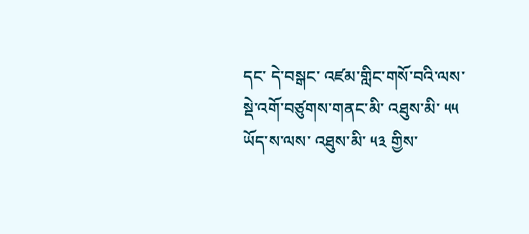དང་ དེ་བསྒང་ འཛམ་གླིང་གསོ་བའི་ལས་སྡེ་འགོ་བཙུགས་གནང་མི་ འཐུས་མི་ ༥༥ ཡོད་ས་ལས་ འཐུས་མི་ ༥༣ གྱིས་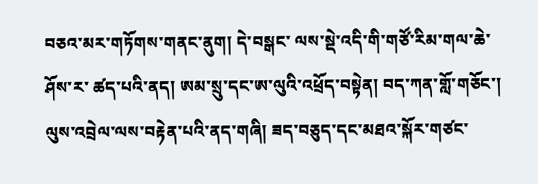བཅའ་མར་གཏོགས་གནང་ནུག། དེ་བསྒང་ ལས་སྡེ་འདི་གི་གཙོ་རིམ་གལ་ཆེ་ཤོས་ར་ ཚད་པའི་ནད། ཨམ་སྲུ་དང་ཨ་ལུའི་འཕྲོད་བསྟེན། བད་ཀན་གློ་གཅོང་། ལུས་འབྲེལ་ལས་བརྟེན་པའི་ནད་གཞི། ཟད་བཅུད་དང་མཐའ་སྐོར་གཙང་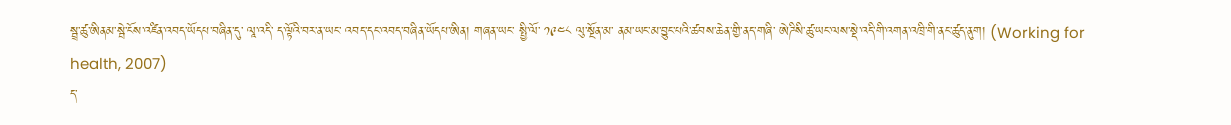སྦྲ་ཚུ་ཨིནམ་སྦེ་ངོས་འཛིན་འབད་ཡོདཔ་བཞིན་དུ་ ལཱ་འདི་ ད་ལྟོའི་བར་ན་ཡང་ འབད་དང་འབད་བཞིན་ཡོདཔ་ཨིན། གཞན་ཡང་ སྤྱི་ལོ་ ༡༩༤༨ ལུ་སྔོན་མ་ ནམ་ཡང་མ་བྱུང་པའི་ཚབས་ཆེན་གྱི་ནད་གཞི་ ཨེཌིསི་ཚུ་ཡང་ལས་སྡེ་འདི་གི་འགན་འཁྲི་གི་ནང་ཚུད་ནུག། (Working for health, 2007)
ད་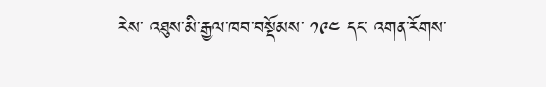རེས་ འཐུས་མི་རྒྱལ་ཁབ་བསྡོམས་ ༡༩༤ དང་ འགན་རོགས་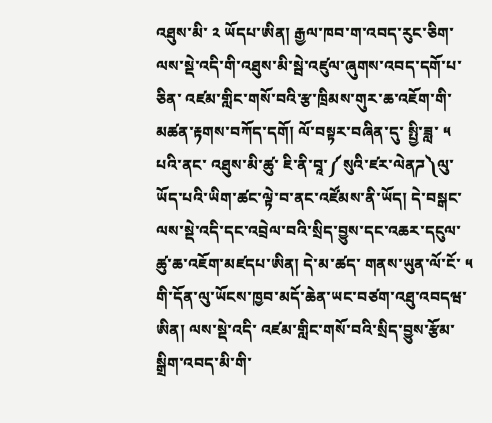འཐུས་མི་ ༢ ཡོདཔ་ཨིན། རྒྱལ་ཁབ་ག་འབད་རུང་ཅིག་ ལས་སྡེ་འདི་གི་འཐུས་མི་སྦེ་འཛུལ་ཞུགས་འབད་དགོ་པ་ཅིན་ འཛམ་གླིང་གསོ་བའི་རྩ་ཁྲིམས་གུར་ཆ་འཇོག་གི་མཚན་རྟགས་བཀོད་དགོ། ལོ་བསྟར་བཞིན་དུ་ སྤྱི་ཟླ་ ༥ པའི་ནང་ འཐུས་མི་ཚུ་ ཇི་ནི་བཱ་༼སུའི་ཛར་ལེནཌ༽ལུ་ཡོད་པའི་ཡིག་ཚང་ལྟེ་བ་ནང་འཛོམས་ནི་ཡོད། དེ་བསྒང་ ལས་སྡེ་འདི་དང་འབྲེལ་བའི་སྲིད་བྱུས་དང་འཆར་དངུལ་ཚུ་ཆ་འཇོག་མཛདཔ་ཨིན། དེ་མ་ཚད་ གནས་ཡུན་ལོ་ངོ་ ༥ གི་དོན་ལུ་ཡོངས་ཁྱབ་མདོ་ཆེན་ཡང་བཙག་འཐུ་འབདཝ་ཨིན། ལས་སྡེ་འདི་ འཛམ་གླིང་གསོ་བའི་སྲིད་བྱུས་རྩོམ་སྒྲིག་འབད་མི་གི་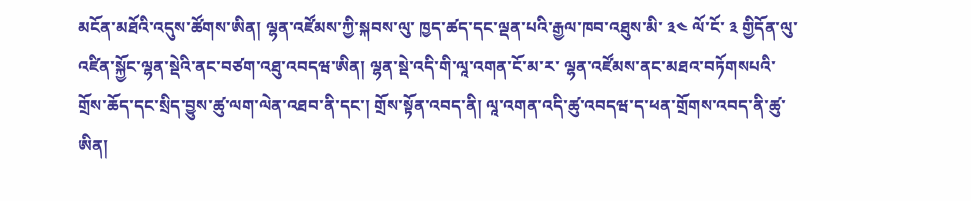མངོན་མཐོའི་འདུས་ཚོགས་ཨིན། ལྷན་འཛོམས་ཀྱི་སྐབས་ལུ་ ཁྱད་ཚད་དང་ལྡན་པའི་རྒྱལ་ཁབ་འཐུས་མི་ ༣༤ ལོ་ངོ་ ༣ གྱིདོན་ལུ་འཛིན་སྐྱོང་ལྷན་སྡེའི་ནང་བཙག་འཐུ་འབདཝ་ཨིན། ལྷན་སྡེ་འདི་གི་ལཱ་འགན་ངོ་མ་ར་ ལྷན་འཛོམས་ནང་མཐའ་བཏོགསཔའི་གྲོས་ཆོད་དང་སྲིད་བྱུས་ཚུ་ལག་ལེན་འཐབ་ནི་དང་། གྲོས་སྟོན་འབད་ནི། ལཱ་འགན་འདི་ཚུ་འབདཝ་ད་ཕན་གྲོགས་འབད་ནི་ཚུ་ཨིན།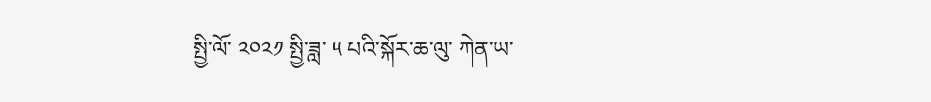སྤྱི་ལོ་ ༢༠༢༡ སྤྱི་ཟླ་ ༥ པའི་སྐོར་ཆ་ལུ་ ཀེན་ཡ་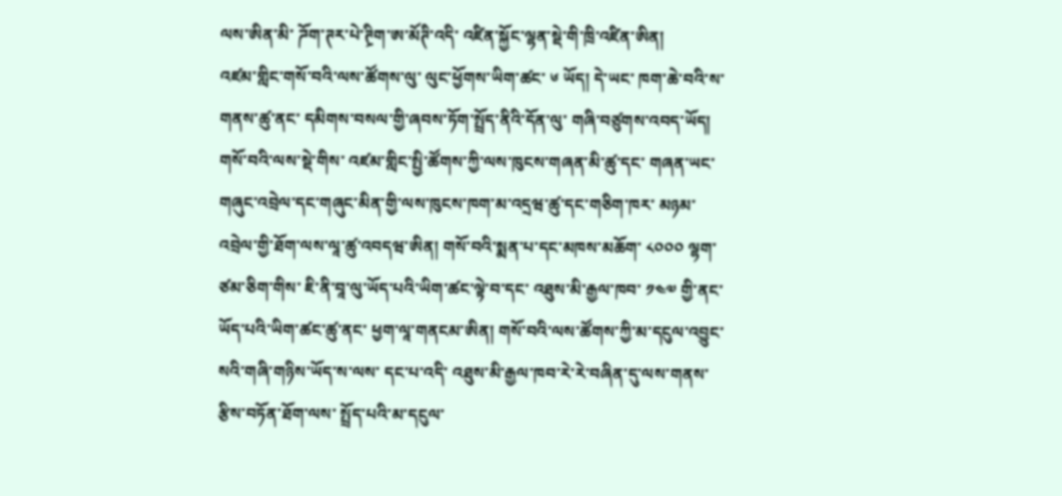ལས་ཨིན་མི་ ཌོག་ཊར་པེ་ཊྲིག་ཨ་མོཊི་འདི་ འཛིན་སྐྱོང་ལྷན་སྡེ་གི་ཁྲི་འཛིན་ཨིན།
འཛམ་གླིང་གསོ་བའི་ལས་ཚོགས་ལུ་ ལུང་ཕྱོགས་ཡིག་ཚང་ ༦ ཡོད། དེ་ཡང་ ཁག་ཆེ་བའི་ས་གནས་ཚུ་ནང་ དམིགས་བསལ་གྱི་ཞབས་ཏོག་སྤྲོད་ནིའི་དོན་ལུ་ གཞི་བཙུགས་འབད་ཡོད། གསོ་བའི་ལས་སྡེ་གིས་ འཛམ་གླིང་སྤྱི་ཚོགས་ཀྱི་ལས་ཁུངས་གཞན་མི་ཚུ་དང་ གཞན་ཡང་ གཞུང་འབྲེལ་དང་གཞུང་མིན་གྱི་ལས་ཁུངས་ཁག་མ་འདྲཝ་ཚུ་དང་གཅིག་ཁར་ མཉམ་འབྲེལ་གྱི་ཐོག་ལས་ལཱ་ཚུ་འབདཝ་ཨིན། གསོ་བའི་སྨན་པ་དང་མཁས་མཆོག་ ༨༠༠༠ ལྷག་ཙམ་ཅིག་གིས་ ཇི་ནི་བཱ་ལུ་ཡོད་པའི་ཡིག་ཚང་ལྟེ་བ་དང་ འཐུས་མི་རྒྱལ་ཁབ་ ༡༤༧ གྱི་ནང་ཡོད་པའི་ཡིག་ཚང་ཚུ་ནང་ ཕྱག་ལཱ་གནངམ་ཨིན། གསོ་བའི་ལས་ཚོགས་ཀྱི་མ་དངུལ་འབྱུང་སའི་གཞི་གཉིས་ཡོད་ས་ལས་ དང་པ་འདི་ འཐུས་མི་རྒྱལ་ཁབ་རེ་རེ་བཞིན་དུ་ལས་གནས་རྩིས་བཏོན་ཐོག་ལས་ སྤྲོད་པའི་མ་དངུལ་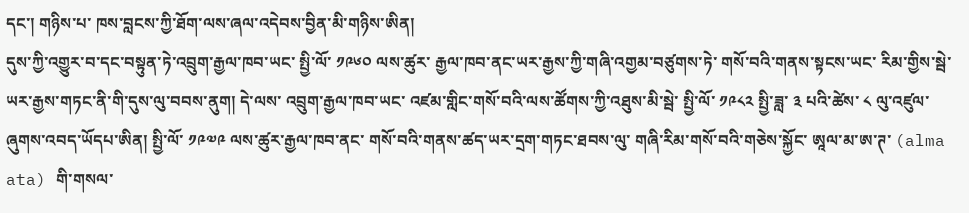དང་། གཉིས་པ་ ཁས་བླངས་ཀྱི་ཐོག་ལས་ཞལ་འདེབས་བྱིན་མི་གཉིས་ཨིན།
དུས་ཀྱི་འགྱུར་བ་དང་བསྟུན་ཏེ་འབྲུག་རྒྱལ་ཁབ་ཡང་ སྤྱི་ལོ་ ༡༩༦༠ ལས་ཚུར་ རྒྱལ་ཁབ་ནང་ཡར་རྒྱས་ཀྱི་གཞི་འགྱམ་བཙུགས་ཏེ་ གསོ་བའི་གནས་སྟངས་ཡང་ རིམ་གྱིས་སྦེ་ཡར་རྒྱས་གཏང་ནི་གི་དུས་ལུ་བབས་ནུག། དེ་ལས་ འབྲུག་རྒྱལ་ཁབ་ཡང་ འཛམ་གླིང་གསོ་བའི་ལས་ཚོགས་ཀྱི་འཐུས་མི་སྦེ་ སྤྱི་ལོ་ ༡༩༨༢ སྤྱི་ཟླ་ ༣ པའི་ཚེས་ ༨ ལུ་འཛུལ་ཞུགས་འབད་ཡོདཔ་ཨིན། སྤྱི་ལོ་ ༡༩༧༩ ལས་ཚུར་རྒྱལ་ཁབ་ནང་ གསོ་བའི་གནས་ཚད་ཡར་དྲག་གཏང་ཐབས་ལུ་ གཞི་རིམ་གསོ་བའི་གཅེས་སྐྱོང་ ཨཱལ་མ་ཨ་ཊ་ (alma ata) གི་གསལ་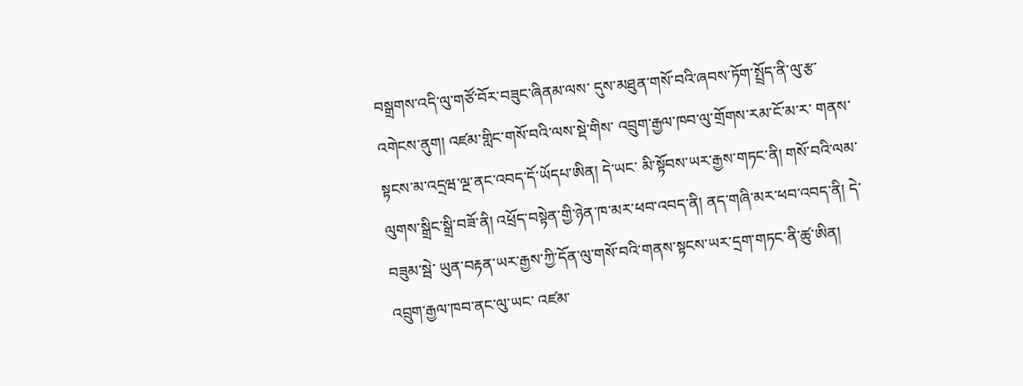བསྒྲགས་འདི་ལུ་གཙོ་བོར་བཟུང་ཞིནམ་ལས་ དུས་མཐུན་གསོ་བའི་ཞབས་ཏོག་སྤྲོད་ནི་ལུ་རྩ་འགེངས་ནུག། འཛམ་གླིང་གསོ་བའི་ལས་སྡེ་གིས་ འབྲུག་རྒྱལ་ཁབ་ལུ་གྲོགས་རམ་ངོ་མ་ར་ གནས་སྟངས་མ་འདྲཝ་ལྔ་ནང་འབད་དོ་ཡོདཔ་ཨིན། དེ་ཡང་ མི་སྟོབས་ཡར་རྒྱས་གཏང་ནི། གསོ་བའི་ལམ་ལུགས་སྒྲིང་སྒྲི་བཟོ་ནི། འཕྲོད་བསྟེན་གྱི་ཉེན་ཁ་མར་ཕབ་འབད་ནི། ནད་གཞི་མར་ཕབ་འབད་ནི། དེ་བཟུམ་སྦེ་ ཡུན་བརྟན་ཡར་རྒྱས་ཀྱི་དོན་ལུ་གསོ་བའི་གནས་སྟངས་ཡར་དྲག་གཏང་ནི་ཚུ་ཨིན། འབྲུག་རྒྱལ་ཁབ་ནང་ལུ་ཡང་ འཛམ་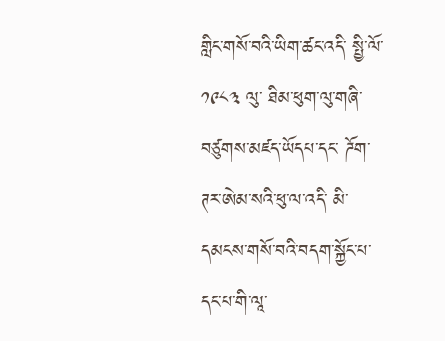གླིང་གསོ་བའི་ཡིག་ཚང་འདི་ སྤྱི་ལོ་ ༡༩༨༣ ལུ་ ཐིམ་ཕུག་ལུ་གཞི་བཙུགས་མཛད་ཡོདཔ་དང་ ཌོག་ཊར་ཨེམ་སའི་ཕུ་ལ་འདི་ མི་དམངས་གསོ་བའི་བདག་སྐྱོང་པ་དང་པ་གི་ལཱ་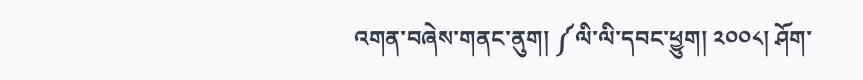འགན་བཞེས་གནང་ནུག། ༼ལི་ལི་དབང་ཕྱུག། ༢༠༠༨། ཤོག་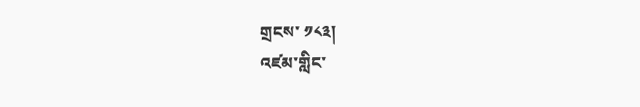གྲངས་ ༡༨༣།
འཛམ་གླིང་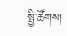སྤྱི་ཚོགས།